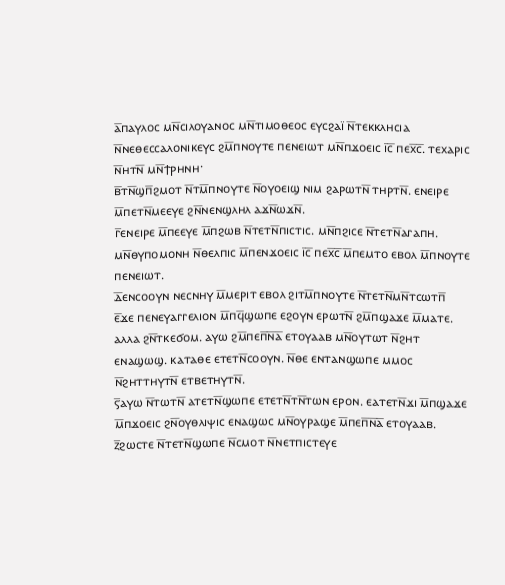ⲁ̅ⲡⲁⲩⲗⲟⲥ ⲙⲛ̅ⲥⲓⲗⲟⲩⲁⲛⲟⲥ ⲙⲛ̅ⲧⲓⲙⲟⲑⲉⲟⲥ ⲉⲩⲥϩⲁⲓ̈ ⲛ̅ⲧⲉⲕⲕⲗⲏⲥⲓⲁ ⲛ̅ⲛⲉⲑⲉⲥⲥⲁⲗⲟⲛⲓⲕⲉⲩⲥ ϩⲙ̅ⲡⲛⲟⲩⲧⲉ ⲡⲉⲛⲉⲓⲱⲧ ⲙⲛ̅ⲡϫⲟⲉⲓⲥ ⲓ̅ⲥ̅ ⲡⲉⲭ̅ⲥ̅. ⲧⲉⲭⲁⲣⲓⲥ ⲛ̅ⲏⲧⲛ̅ ⲙⲛ̅ϯⲣⲏⲛⲏ·
ⲃ̅ⲧⲛ̅ϣⲡ̅ϩⲙⲟⲧ ⲛ̅ⲧⲙ̅ⲡⲛⲟⲩⲧⲉ ⲛ̅ⲟⲩⲟⲉⲓϣ ⲛⲓⲙ ϩⲁⲣⲱⲧⲛ̅ ⲧⲏⲣⲧⲛ̅. ⲉⲛⲉⲓⲣⲉ ⲙ̅ⲡⲉⲧⲛ̅ⲙⲉⲉⲩⲉ ϩⲛ̅ⲛⲉⲛϣⲗⲏⲗ ⲁϫⲛ̅ⲱϫⲛ̅.
ⲅ̅ⲉⲛⲉⲓⲣⲉ ⲙ̅ⲡⲉⲉⲩⲉ ⲙ̅ⲡϩⲱⲃ ⲛ̅ⲧⲉⲧⲛ̅ⲡⲓⲥⲧⲓⲥ. ⲙⲛ̅ⲡϩⲓⲥⲉ ⲛ̅ⲧⲉⲧⲛ̅ⲁⲅⲁⲡⲏ. ⲙⲛ̅ⲑⲩⲡⲟⲙⲟⲛⲏ ⲛ̅ⲑⲉⲗⲡⲓⲥ ⲙ̅ⲡⲉⲛϫⲟⲉⲓⲥ ⲓ̅ⲥ̅ ⲡⲉⲭ̅ⲥ̅ ⲙ̅ⲡⲉⲙⲧⲟ ⲉⲃⲟⲗ ⲙ̅ⲡⲛⲟⲩⲧⲉ ⲡⲉⲛⲉⲓⲱⲧ.
ⲇ̅ⲉⲛⲥⲟⲟⲩⲛ ⲛⲉⲥⲛⲏⲩ ⲙ̅ⲙⲉⲣⲓⲧ ⲉⲃⲟⲗ ϩⲓⲧⲙ̅ⲡⲛⲟⲩⲧⲉ ⲛ̅ⲧⲉⲧⲛ̅ⲙⲛ̅ⲧⲥⲱⲧⲡ̅
ⲉ̅ϫⲉ ⲡⲉⲛⲉⲩⲁⲅⲅⲉⲗⲓⲟⲛ ⲙ̅ⲡϥ̅ϣⲱⲡⲉ ⲉϩⲟⲩⲛ ⲉⲣⲱⲧⲛ̅ ϩⲙ̅ⲡϣⲁϫⲉ ⲙ̅ⲙⲁⲧⲉ. ⲁⲗⲗⲁ ϩⲛ̅ⲧⲕⲉϭⲟⲙ. ⲁⲩⲱ ϩⲙ̅ⲡⲉⲡ̅ⲛ̅ⲁ̅ ⲉⲧⲟⲩⲁⲁⲃ ⲙⲛ̅ⲟⲩⲧⲱⲧ ⲛ̅ϩⲏⲧ ⲉⲛⲁϣⲱϣ. ⲕⲁⲧⲁⲑⲉ ⲉⲧⲉⲧⲛ̅ⲥⲟⲟⲩⲛ. ⲛ̅ⲑⲉ ⲉⲛⲧⲁⲛϣⲱⲡⲉ ⲙⲙⲟⲥ ⲛ̅ϩⲏⲧⲧⲏⲩⲧⲛ̅ ⲉⲧⲃⲉⲧⲏⲩⲧⲛ̅.
ⲋ̅ⲁⲩⲱ ⲛ̅ⲧⲱⲧⲛ̅ ⲁⲧⲉⲧⲛ̅ϣⲱⲡⲉ ⲉⲧⲉⲧⲛ̅ⲧⲛ̅ⲧⲱⲛ ⲉⲣⲟⲛ. ⲉⲁⲧⲉⲧⲛ̅ϫⲓ ⲙ̅ⲡϣⲁϫⲉ ⲙ̅ⲡϫⲟⲉⲓⲥ ϩⲛ̅ⲟⲩⲑⲗⲓⲯⲓⲥ ⲉⲛⲁϣⲱⲥ ⲙⲛ̅ⲟⲩⲣⲁϣⲉ ⲙ̅ⲡⲉⲡ̅ⲛ̅ⲁ̅ ⲉⲧⲟⲩⲁⲁⲃ.
ⲍ̅ϩⲱⲥⲧⲉ ⲛ̅ⲧⲉⲧⲛ̅ϣⲱⲡⲉ ⲛ̅ⲥⲙⲟⲧ ⲛ̅ⲛⲉⲧⲡⲓⲥⲧⲉⲩⲉ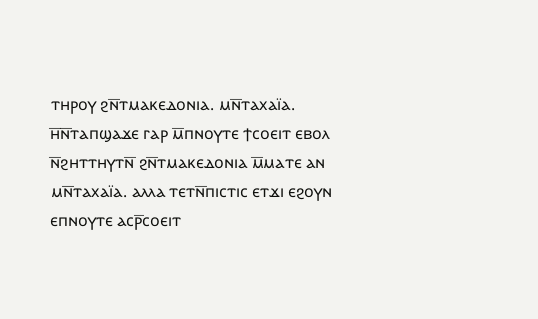ⲧⲏⲣⲟⲩ ϩⲛ̅ⲧⲙⲁⲕⲉⲇⲟⲛⲓⲁ. ⲙⲛ̅ⲧⲁⲭⲁⲓ̈ⲁ.
ⲏ̅ⲛ̅ⲧⲁⲡϣⲁϫⲉ ⲅⲁⲣ ⲙ̅ⲡⲛⲟⲩⲧⲉ ϯⲥⲟⲉⲓⲧ ⲉⲃⲟⲗ ⲛ̅ϩⲏⲧⲧⲏⲩⲧⲛ̅ ϩⲛ̅ⲧⲙⲁⲕⲉⲇⲟⲛⲓⲁ ⲙ̅ⲙⲁⲧⲉ ⲁⲛ ⲙⲛ̅ⲧⲁⲭⲁⲓ̈ⲁ. ⲁⲗⲗⲁ ⲧⲉⲧⲛ̅ⲡⲓⲥⲧⲓⲥ ⲉⲧϫⲓ ⲉϩⲟⲩⲛ ⲉⲡⲛⲟⲩⲧⲉ ⲁⲥⲣ̅ⲥⲟⲉⲓⲧ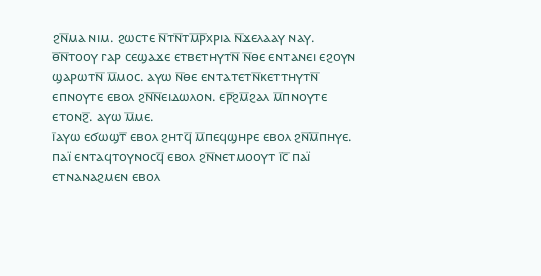ϩⲛ̅ⲙⲁ ⲛⲓⲙ. ϩⲱⲥⲧⲉ ⲛ̅ⲧⲛ̅ⲧⲙ̅ⲣ̅ⲭⲣⲓⲁ ⲛ̅ϫⲉⲗⲁⲁⲩ ⲛⲁⲩ.
ⲑ̅ⲛ̅ⲧⲟⲟⲩ ⲅⲁⲣ ⲥⲉϣⲁϫⲉ ⲉⲧⲃⲉⲧⲏⲩⲧⲛ̅ ⲛ̅ⲑⲉ ⲉⲛⲧⲁⲛⲉⲓ ⲉϩⲟⲩⲛ ϣⲁⲣⲱⲧⲛ̅ ⲙ̅ⲙⲟⲥ. ⲁⲩⲱ ⲛ̅ⲑⲉ ⲉⲛⲧⲁⲧⲉⲧⲛ̅ⲕⲉⲧⲧⲏⲩⲧⲛ̅ ⲉⲡⲛⲟⲩⲧⲉ ⲉⲃⲟⲗ ϩⲛ̅ⲛ̅ⲉⲓⲇⲱⲗⲟⲛ. ⲉⲣ̅ϩⲙ̅ϩⲁⲗ ⲙ̅ⲡⲛⲟⲩⲧⲉ ⲉⲧⲟⲛϩ̅. ⲁⲩⲱ ⲙ̅ⲙⲉ.
ⲓ̅ⲁⲩⲱ ⲉϭⲱϣⲧ̅ ⲉⲃⲟⲗ ϩⲏⲧϥ̅ ⲙ̅ⲡⲉϥϣⲏⲣⲉ ⲉⲃⲟⲗ ϩⲛ̅ⲙ̅ⲡⲏⲩⲉ. ⲡⲁⲓ̈ ⲉⲛⲧⲁϥⲧⲟⲩⲛⲟⲥϥ̅ ⲉⲃⲟⲗ ϩⲛ̅ⲛⲉⲧⲙⲟⲟⲩⲧ ⲓ̅ⲥ̅ ⲡⲁⲓ̈ ⲉⲧⲛⲁⲛⲁϩⲙⲉⲛ ⲉⲃⲟⲗ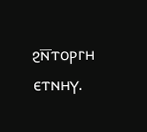ϩⲛ̅ⲧⲟⲣⲅⲏ ⲉⲧⲛⲏⲩ.